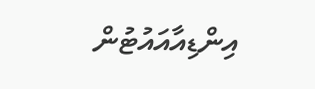އިންޑިއާއައުޓުން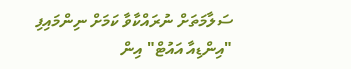ސަލާމަތަށް ނުރައްކާވާ ކަމަށް ނިންމައިފި
"އިންޑިއާ އައުޓް" އިން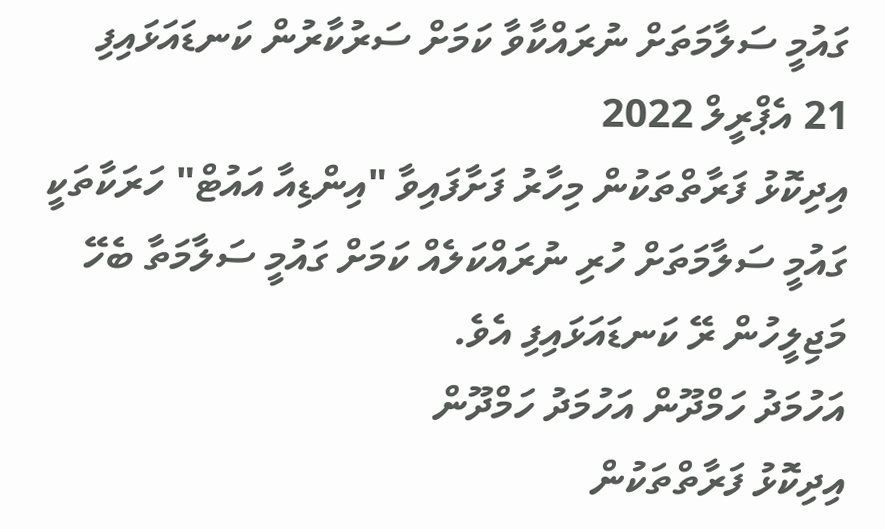ގައުމީ ސަލާމަތަށް ނުރައްކާވާ ކަމަށް ސަރުކާރުން ކަނޑައަޅައިފި
21 އެޕްރީލް 2022
އިދިކޮޅު ފަރާތްތަކުން މިހާރު ފަށާފައިވާ "އިންޑިއާ އައުޓް" ހަރަކާތަކީ ގައުމީ ސަލާމަތަށް ހުރި ނުރައްކަލެއް ކަމަށް ގައުމީ ސަލާމަތާ ބެހޭ މަޖިލީހުން ރޭ ކަނޑައަޅައިފި އެވެ.
އަހުމަދު ހަމްދޫން އަހުމަދު ހަމްދޫން
އިދިކޮޅު ފަރާތްތަކުން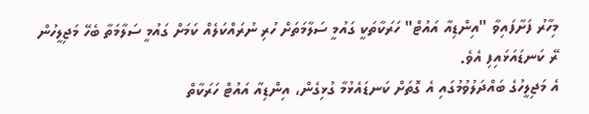މިހާރު ފަށާފައިވާ "އިންޑިއާ އައުޓް" ހަރަކާތަކީ ގައުމީ ސަލާމަތަށް ހުރި ނުރައްކަލެއް ކަމަށް ގައުމީ ސަލާމަތާ ބެހޭ މަޖިލީހުން ރޭ ކަނޑައަޅައިފި އެވެ.
އެ މަޖިލީހުގެ ބައްދަލުވުމުގައި އެ ގޮތަށް ކަނޑައެޅުމާ ގުޅިގެން، އިންޑިއާ އައުޓް ހަރަކާތް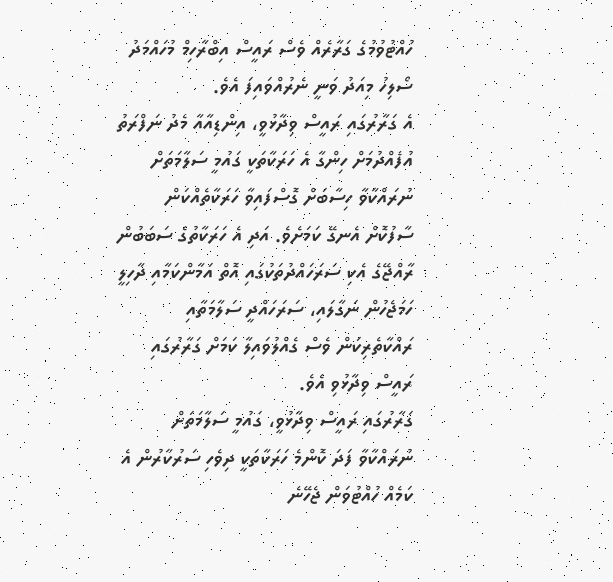ހުއްޓުވުމުގެ ގަރާރެއް ވެސް ރައީސް އިބްރާހިމް މުހައްމަދު ސޯލިހު މިއަދު ވަނީ ނެރުއްވައިފަ އެވެ.
އެ ގަރާރުގައި ރައީސް ވިދާޅުވީ، އިންޑިއާއާ މެދު ނަފްރަތު އުފެއްދުމަށް ހިންގާ އެ ހަރަކާތަކީ ގައުމީ ސަލާމަތަށް ނުރައްކާވާ ހިސާބަށް ގޮސްފައިވާ ހަރަކާތެއްކަން ސާފުކޮށް އެނގޭ ކަމަށެވެ. އަދި އެ ހަރަކާތުގެ ސަބަބުން ރާއްޖޭގެ އެކި ސަރަހައްދުތަކުގައި އޮތް އަމާންކަމާއި ދާހިލީ ހަމަޖެހުން ނަގާލައި، ސަރަހައްދީ ސަލާމަތާއި ރައްކާތެރިކަން ވެސް ގެއްލުވައިލާ ކަމަށް ގަރާރުގައި ރައީސް ވިދާޅުވި އެވެ.
ގަރާރުގައި ރައީސް ވިދާޅުވީ، ގައުމީ ސަލާމަތަށް ނުރައްކާވާ ފަދަ ކޮންމެ ހަރަކާތަކީ ދިވެހި ސަރުކާރުން އެ ކަމެއް ހުއްޓުވަން ޖެހޭނެ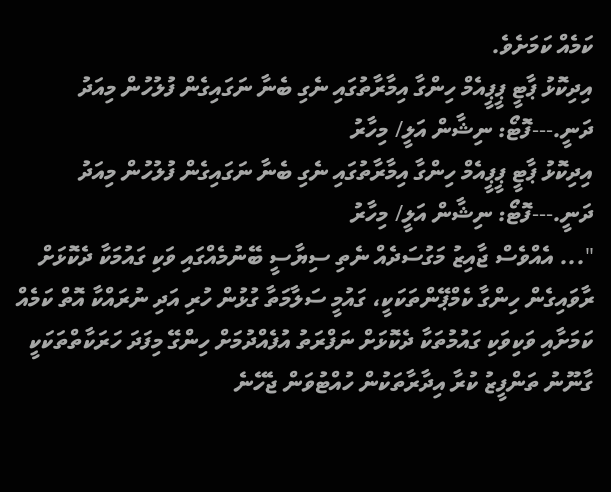ކަމެއް ކަމަށެވެ.
އިދިކޮޅު ޕާޓީ ޕީޕީއެމް ހިންގާ އިމާރާތުގައި ނެގި ބެނާ ނަގައިގެން ފުލުހުން މިއަދު ދަނީ.---ފޮޓޯ: ނިޝާން އަލީ/ މިހާރު
އިދިކޮޅު ޕާޓީ ޕީޕީއެމް ހިންގާ އިމާރާތުގައި ނެގި ބެނާ ނަގައިގެން ފުލުހުން މިއަދު ދަނީ.---ފޮޓޯ: ނިޝާން އަލީ/ މިހާރު
"... އެއްވެސް ޖާއިޒު މަގުސަދެއް ނެތި ސިޔާސީ ބޭނުމެއްގައި ވަކި ގައުމަކާ ދެކޮޅަށް ރާވައިގެން ހިންގާ ކެމްޕޭންތަކަކީ، ގައުމީ ސަލާމަތާ ގުޅުން ހުރި އަދި ނުރައްކާ އޮތް ކަމެއް ކަމަށާއި ވަކިވަކި ގައުމުތަކާ ދެކޮޅަށް ނަފްރަތު އުފެއްދުމަށް ހިންގޭ މިފަދަ ހަރަކާތްތަކަކީ ގާނޫނު ތަންފީޒު ކުރާ އިދާރާތަކުން ހުއްޓުވަން ޖެހޭނެ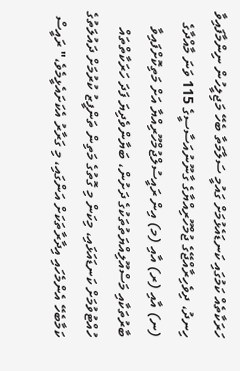ހަރަކާތެއް ކަމުގައި ކަނޑައެޅުމަށް ގައުމީ ސަލާމަތާ ބެހޭ މަޖިލީހުން ނިންމާފައިވާ ހިނދު، ދިވެހިރާއްޖޭގެ ޖުމްހޫރިއްޔާގެ ގާނޫނުއަސާސީގެ 115 ވަނަ މާއްދާގެ (ނ) އާއި (ރ) އާއި (މ) އިން ރައީސުލްޖުމްހޫރިއްޔާ އަށް މަތިކޮށްފައިވާ ބާރުތަކާއި މަސްއޫލިއްޔަތުތަކުގެ ދަށުން، ބަޔާންވެދިޔަ ފަދަ ހަރަކާތްތައް ހުއްޓުވުމަށް ކަނޑައަޅައި، މިކަން މި ގޮތުގެ މަތިން ތަންފީޒު ކުރުމަށް ދައުލަތުގެ ކަމާބެހޭ އެންމެހައި އިދާރާތަކަށް އަންގައި، މި ގަރާރު އެކަށައެޅީމެވެ،" ރައީސް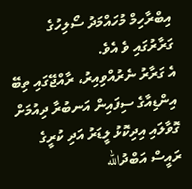އިބްރާހިމް މުހައްމަދު ސޯލިހުގެ ގަރާރުގައި ވެ އެވެ.
އެ ގަރާރު ނެރުއްވިއިރު، ރާއްޖޭގައި ތިބޭ އިންޑިއާގެ ސިފައިން އަނބުރާ ދިއުމަށް ގޮވާލައި އިދިކޮޅު ލީޑަރު އަދި ކުރީގެ ރައީސް އަބްދުالله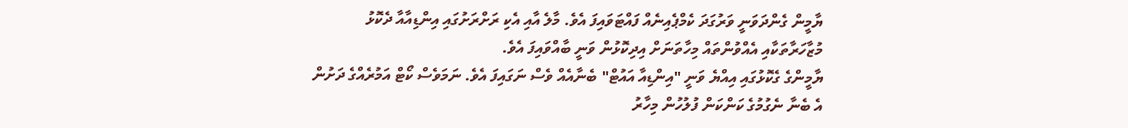ޔާމީން ގެންދަވަނީ ވަރުގަދަ ކެމްޕެއިނެއް ފައްޓަވައިފަ އެވެ. މާލެ އާއި އެކި ރަށްރަށުގައި އިންޑިއާއާ ދެކޮޅު މުޒާހަރާތަކާއި އެއްވުންތައް މިހާތަނަށް އިދިކޮޅުން ވަނީ ބާއްވައިފަ އެވެ.
ޔާމީންގެ ގެކޮޅުގައި އިއްޔެ ވަނީ "އިންޑިއާ އައުޓް" ބެނާއެއް ވެސް ނަގައިފަ އެވެ. ނަމަވެސް ކޯޓް އަމުރެއްގެ ދަށުން އެ ބެނާ ނެގުމުގެ ކަންކަން ފުލުހުން މިހާރު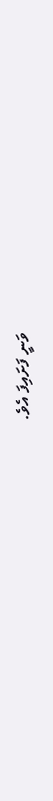ވަނީ ފަށައިފަ އެވެ.